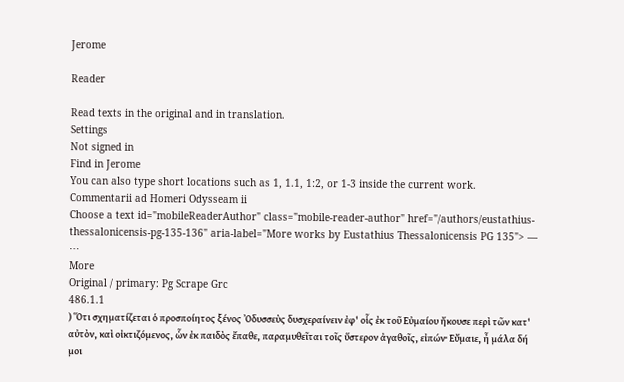Jerome

Reader

Read texts in the original and in translation.
Settings
Not signed in
Find in Jerome
You can also type short locations such as 1, 1.1, 1:2, or 1-3 inside the current work.
Commentarii ad Homeri Odysseam ii
Choose a text id="mobileReaderAuthor" class="mobile-reader-author" href="/authors/eustathius-thessalonicensis-pg-135-136" aria-label="More works by Eustathius Thessalonicensis PG 135"> —
⋯
More
Original / primary: Pg Scrape Grc
486.1.1
) Ὅτι σχηματίζεται ὁ προσποίητος ξένος Ὀδυσσεὺς δυσχεραίνειν ἐφ' οἷς ἐκ τοῦ Εὐμαίου ἤκουσε περὶ τῶν κατ' αὐτὸν, καὶ οἰκτιζόμενος, ὧν ἐκ παιδὸς ἔπαθε, παραμυθεῖται τοῖς ὕστερον ἀγαθοῖς, εἰπών· Εὔμαιε, ἦ μάλα δή μοι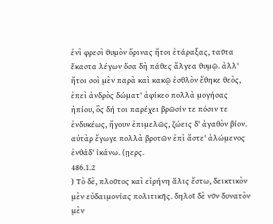ἐνὶ φρεσὶ θυμὸν ὄρινας ἤτοι ἐτάραξας, ταῦτα ἕκαστα λέγων ὅσα δὴ πάθες ἄλγεα θυμῷ. ἀλλ' ἤτοι σοὶ μὲν παρὰ καὶ κακῷ ἐσθλὸν ἔθηκε θεὸς, ἐπεὶ ἀνδρὸς δώματ' ἀφίκεο πολλὰ μογήσας ἠπίου, ὃς δή τοι παρέχει βρῶσίν τε πόσιν τε ἐνδυκέως, ἤγουν ἐπιμελῶς, ζώεις δ' ἀγαθὸν βίον. αὐτὰρ ἔγωγε πολλὰ βροτῶν ἐπὶ ἄστε' ἀλώμενος ἐνθάδ' ἱκάνω. (ῃερς.
486.1.2
) Τὸ δὲ, πλοῦτος καὶ εἰρήνη ἅλις ἔστω, δεικτικὸν μὲν εὐδαιμονίας πολιτικῆς. δηλοῖ δὲ νῦν δυνατὸν μὲν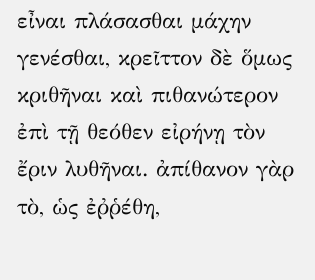εἶναι πλάσασθαι μάχην γενέσθαι, κρεῖττον δὲ ὅμως κριθῆναι καὶ πιθανώτερον ἐπὶ τῇ θεόθεν εἰρήνῃ τὸν ἔριν λυθῆναι. ἀπίθανον γὰρ τὸ, ὡς ἐῤῥέθη,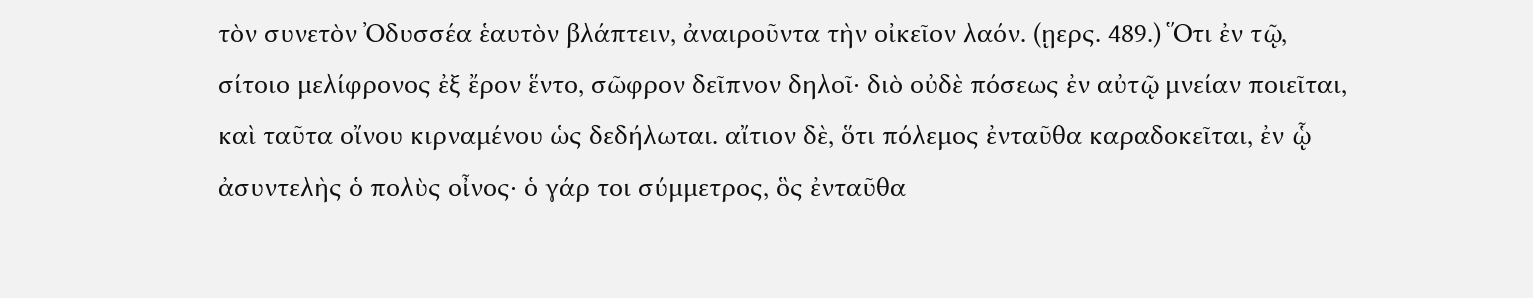τὸν συνετὸν Ὀδυσσέα ἑαυτὸν βλάπτειν, ἀναιροῦντα τὴν οἰκεῖον λαόν. (ῃερς. 489.) Ὅτι ἐν τῷ, σίτοιο μελίφρονος ἐξ ἔρον ἕντο, σῶφρον δεῖπνον δηλοῖ· διὸ οὐδὲ πόσεως ἐν αὐτῷ μνείαν ποιεῖται, καὶ ταῦτα οἴνου κιρναμένου ὡς δεδήλωται. αἴτιον δὲ, ὅτι πόλεμος ἐνταῦθα καραδοκεῖται, ἐν ᾧ ἀσυντελὴς ὁ πολὺς οἶνος· ὁ γάρ τοι σύμμετρος, ὃς ἐνταῦθα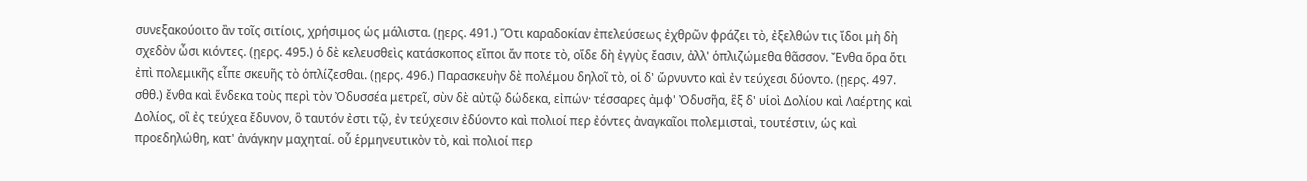συνεξακούοιτο ἂν τοῖς σιτίοις, χρήσιμος ὡς μάλιστα. (ῃερς. 491.) Ὅτι καραδοκίαν ἐπελεύσεως ἐχθρῶν φράζει τὸ, ἐξελθών τις ἴδοι μὴ δὴ σχεδὸν ὦσι κιόντες. (ῃερς. 495.) ὁ δὲ κελευσθεὶς κατάσκοπος εἴποι ἄν ποτε τὸ, οἵδε δὴ ἐγγὺς ἔασιν, ἀλλ' ὁπλιζώμεθα θᾶσσον. Ἔνθα ὅρα ὅτι ἐπὶ πολεμικῆς εἶπε σκευῆς τὸ ὁπλίζεσθαι. (ῃερς. 496.) Παρασκευὴν δὲ πολέμου δηλοῖ τὸ, οἱ δ' ὤρνυντο καὶ ἐν τεύχεσι δύοντο. (ῃερς. 497. σθθ.) ἔνθα καὶ ἕνδεκα τοὺς περὶ τὸν Ὀδυσσέα μετρεῖ, σὺν δὲ αὐτῷ δώδεκα, εἰπών· τέσσαρες ἀμφ' Ὀδυσῆα, ἓξ δ' υἱοὶ Δολίου καὶ Λαέρτης καὶ Δολίος, οἳ ἐς τεύχεα ἔδυνον, ὃ ταυτόν ἐστι τῷ, ἐν τεύχεσιν ἐδύοντο καὶ πολιοί περ ἐόντες ἀναγκαῖοι πολεμισταὶ, τουτέστιν, ὡς καὶ προεδηλώθη, κατ' ἀνάγκην μαχηταί. οὗ ἑρμηνευτικὸν τὸ, καὶ πολιοί περ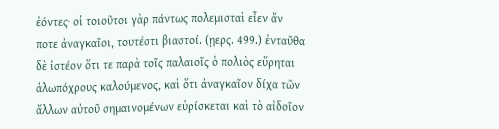ἐόντες· οἱ τοιοῦτοι γὰρ πάντως πολεμισταὶ εἶεν ἄν ποτε ἀναγκαῖοι, τουτέστι βιαστοί. (ῃερς. 499.) ἐνταῦθα δὲ ἰστέον ὅτι τε παρὰ τοῖς παλαιοῖς ὁ πολιὸς εὕρηται ἀλωπόχρους καλούμενος, καὶ ὅτι ἀναγκαῖον δίχα τῶν ἄλλων αὐτοῦ σημαινομένων εὑρίσκεται καὶ τὸ αἰδοῖον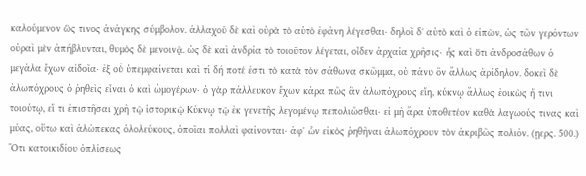καλούμενον ὥς τινος ἀνάγκης σύμβολον. ἀλλαχοῦ δὲ καὶ οὐρὰ τὸ αὐτὸ ἐφάνη λέγεσθαι· δηλοῖ δ' αὐτὸ καὶ ὁ εἰπὼν, ὡς τῶν γερόντων οὐραὶ μὲν ἀπήβλυνται, θυμὸς δὲ μενοινᾷ. ὡς δὲ καὶ ἀνδρία τὸ τοιοῦτον λέγεται, οἶδεν ἀρχαία χρῆσις· ἧς καὶ ὅτι ἀνδροσάθων ὁ μεγάλα ἔχων αἰδοῖα· ἐξ οὗ ὑπεμφαίνεται καὶ τί δή ποτέ ἐστι τὸ κατὰ τὸν σάθωνα σκῶμμα, οὐ πάνυ ὂν ἄλλως ἀρίδηλον. δοκεῖ δὲ ἀλωπόχρους ὁ ῥηθεὶς εἶναι ὁ καὶ ὠμογέρων· ὁ γὰρ πάλλευκον ἔχων κάρα πῶς ἂν ἀλωπόχρους εἴη, κύκνῳ ἄλλως ἐοικὼς ἤ τινι τοιούτῳ, εἴ τι ἐπιστῆσαι χρὴ τῷ ἱστορικῷ Κύκνῳ τῷ ἐκ γενετῆς λεγομένῳ πεπολιῶσθαι· εἰ μὴ ἄρα ὑποθετέον καθὰ λαγωούς τινας καὶ μύας, οὕτω καὶ ἀλώπεκας ὁλολεύκους, ὁποῖαι πολλαὶ φαίνονται· ἀφ' ὧν εἰκὸς ῥηθῆναι ἀλωπόχρουν τὸν ἀκριβῶς πολιόν. (ῃερς. 500.) Ὅτι κατοικιδίου ὁπλίσεως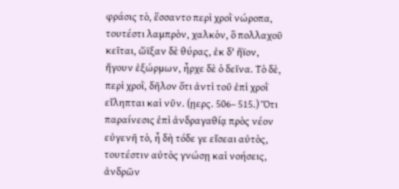φράσις τὸ, ἕσσαντο περὶ χροῒ νώροπα, τουτέστι λαμπρὸν, χαλκὸν, ὃ πολλαχοῦ κεῖται, ὤϊξαν δὲ θύρας, ἐκ δ' ἤϊον, ἤγουν ἐξώρμων, ἦρχε δὲ ὁ δεῖνα. Τὸ δὲ, περὶ χροῒ, δῆλον ὅτι ἀντὶ τοῦ ἐπὶ χροῒ εἴληπται καὶ νῦν. (ῃερς. 506– 515.) Ὅτι παραίνεσις ἐπὶ ἀνδραγαθίᾳ πρὸς νέον εὐγενῆ τὸ, ἦ δὴ τόδε γε εἴσεαι αὐτὸς, τουτέστιν αὐτὸς γνώσῃ καὶ νοήσεις, ἀνδρῶν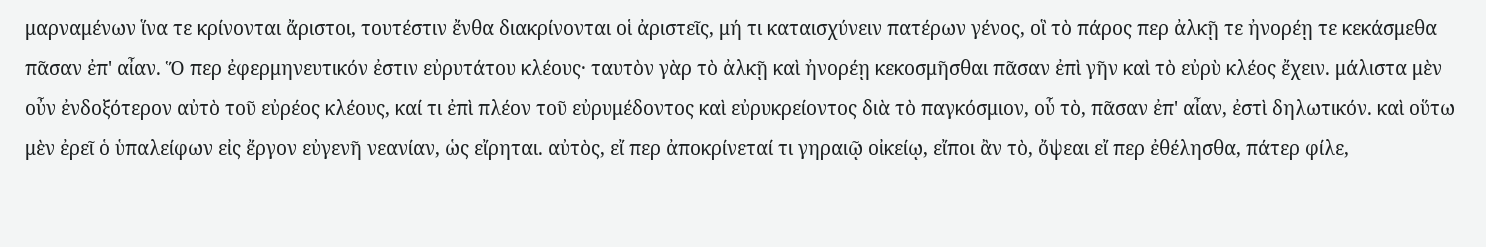μαρναμένων ἵνα τε κρίνονται ἄριστοι, τουτέστιν ἔνθα διακρίνονται οἱ ἀριστεῖς, μή τι καταισχύνειν πατέρων γένος, οἳ τὸ πάρος περ ἀλκῇ τε ἠνορέῃ τε κεκάσμεθα πᾶσαν ἐπ' αἶαν. Ὅ περ ἐφερμηνευτικόν ἐστιν εὐρυτάτου κλέους· ταυτὸν γὰρ τὸ ἀλκῇ καὶ ἠνορέῃ κεκοσμῆσθαι πᾶσαν ἐπὶ γῆν καὶ τὸ εὐρὺ κλέος ἔχειν. μάλιστα μὲν οὖν ἐνδοξότερον αὐτὸ τοῦ εὐρέος κλέους, καί τι ἐπὶ πλέον τοῦ εὐρυμέδοντος καὶ εὐρυκρείοντος διὰ τὸ παγκόσμιον, οὗ τὸ, πᾶσαν ἐπ' αἶαν, ἐστὶ δηλωτικόν. καὶ οὕτω μὲν ἐρεῖ ὁ ὑπαλείφων εἰς ἔργον εὐγενῆ νεανίαν, ὡς εἴρηται. αὐτὸς, εἴ περ ἀποκρίνεταί τι γηραιῷ οἰκείῳ, εἴποι ἂν τὸ, ὄψεαι εἴ περ ἐθέλησθα, πάτερ φίλε,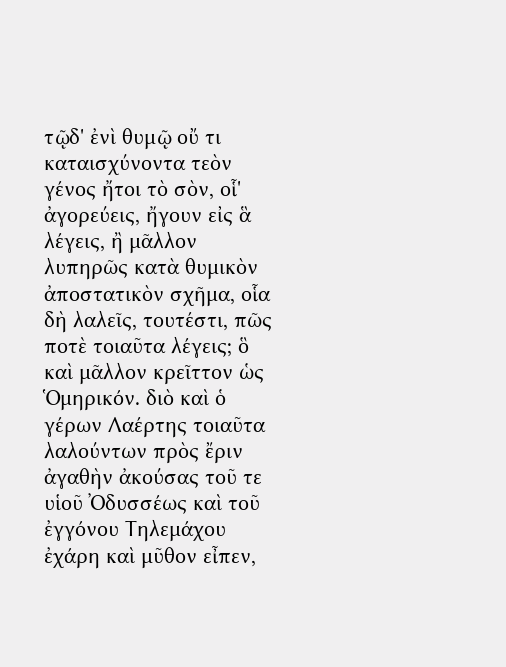τῷδ' ἐνὶ θυμῷ οὔ τι καταισχύνοντα τεὸν γένος ἤτοι τὸ σὸν, οἷ' ἀγορεύεις, ἤγουν εἰς ἃ λέγεις, ἢ μᾶλλον λυπηρῶς κατὰ θυμικὸν ἀποστατικὸν σχῆμα, οἷα δὴ λαλεῖς, τουτέστι, πῶς ποτὲ τοιαῦτα λέγεις; ὃ καὶ μᾶλλον κρεῖττον ὡς Ὁμηρικόν. διὸ καὶ ὁ γέρων Λαέρτης τοιαῦτα λαλούντων πρὸς ἔριν ἀγαθὴν ἀκούσας τοῦ τε υἱοῦ Ὀδυσσέως καὶ τοῦ ἐγγόνου Τηλεμάχου ἐχάρη καὶ μῦθον εἶπεν,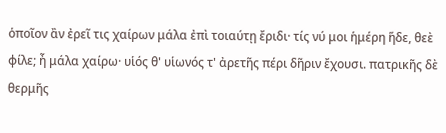ὁποῖον ἂν ἐρεῖ τις χαίρων μάλα ἐπὶ τοιαύτῃ ἔριδι· τίς νύ μοι ἡμέρη ἥδε, θεὲ φίλε; ἦ μάλα χαίρω· υἱός θ' υἱωνός τ' ἀρετῆς πέρι δῆριν ἔχουσι. πατρικῆς δὲ θερμῆς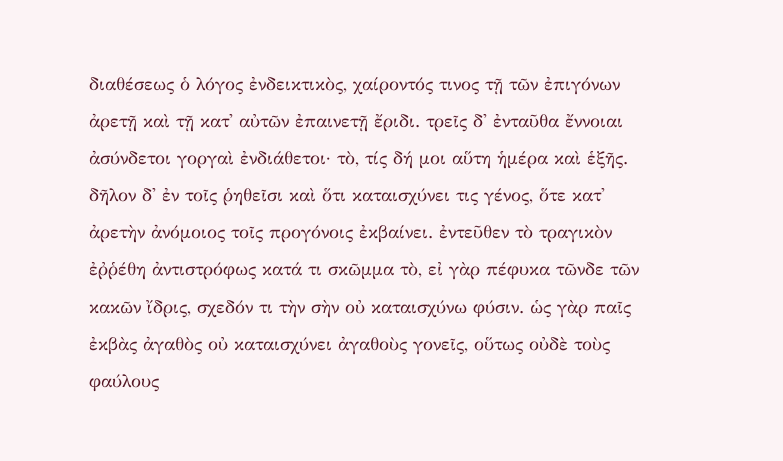διαθέσεως ὁ λόγος ἐνδεικτικὸς, χαίροντός τινος τῇ τῶν ἐπιγόνων ἀρετῇ καὶ τῇ κατ' αὐτῶν ἐπαινετῇ ἔριδι. τρεῖς δ' ἐνταῦθα ἔννοιαι ἀσύνδετοι γοργαὶ ἐνδιάθετοι· τὸ, τίς δή μοι αὕτη ἡμέρα καὶ ἑξῆς. δῆλον δ' ἐν τοῖς ῥηθεῖσι καὶ ὅτι καταισχύνει τις γένος, ὅτε κατ' ἀρετὴν ἀνόμοιος τοῖς προγόνοις ἐκβαίνει. ἐντεῦθεν τὸ τραγικὸν ἐῤῥέθη ἀντιστρόφως κατά τι σκῶμμα τὸ, εἰ γὰρ πέφυκα τῶνδε τῶν κακῶν ἴδρις, σχεδόν τι τὴν σὴν οὐ καταισχύνω φύσιν. ὡς γὰρ παῖς ἐκβὰς ἀγαθὸς οὐ καταισχύνει ἀγαθοὺς γονεῖς, οὕτως οὐδὲ τοὺς φαύλους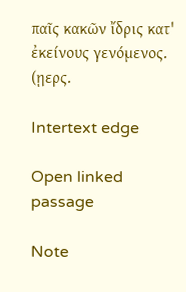παῖς κακῶν ἴδρις κατ' ἐκείνους γενόμενος. (ῃερς.

Intertext edge

Open linked passage

Note